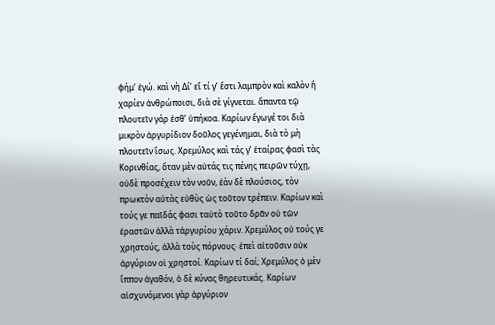φήμʼ ἐγώ. καὶ νὴ Δίʼ εἴ τί γʼ ἔστι λαμπρὸν καὶ καλὸν ἢ χαρίεν ἀνθρώποισι, διὰ σὲ γίγνεται. ἅπαντα τῷ πλουτεῖν γάρ ἐσθʼ ὑπήκοα. Καρίων ἔγωγέ τοι διὰ μικρὸν ἀργυρίδιον δοῦλος γεγένημαι, διὰ τὸ μὴ πλουτεῖν ἴσως. Χρεμύλος καὶ τάς γʼ ἑταίρας φασὶ τὰς Κορινθίας, ὅταν μὲν αὐτάς τις πένης πειρῶν τύχῃ, οὐδὲ προσέχειν τὸν νοῦν, ἐὰν δὲ πλούσιος, τὸν πρωκτὸν αὐτὰς εὐθὺς ὡς τοῦτον τρέπειν. Καρίων καὶ τούς γε παῖδάς φασι ταὐτὸ τοῦτο δρᾶν οὐ τῶν ἐραστῶν ἀλλὰ τἀργυρίου χάριν. Χρεμύλος οὐ τούς γε χρηστούς, ἀλλὰ τοὺς πόρνους· ἐπεὶ αἰτοῦσιν οὐκ ἀργύριον οἱ χρηστοί. Καρίων τί δαί; Χρεμύλος ὁ μὲν ἵππον ἀγαθόν, ὁ δὲ κύνας θηρευτικάς. Καρίων αἰσχυνόμενοι γὰρ ἀργύριον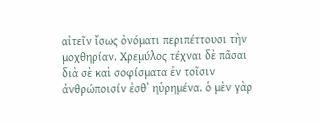αἰτεῖν ἴσως ὀνόματι περιπέττουσι τὴν μοχθηρίαν. Χρεμύλος τέχναι δὲ πᾶσαι διὰ σὲ καὶ σοφίσματα ἐν τοῖσιν ἀνθρώποισίν ἐσθʼ ηὑρημένα. ὁ μὲν γὰρ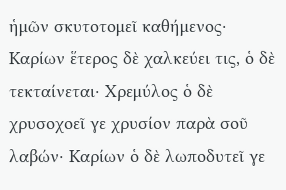ἡμῶν σκυτοτομεῖ καθήμενος· Καρίων ἕτερος δὲ χαλκεύει τις, ὁ δὲ τεκταίνεται· Χρεμύλος ὁ δὲ χρυσοχοεῖ γε χρυσίον παρὰ σοῦ λαβών· Καρίων ὁ δὲ λωποδυτεῖ γε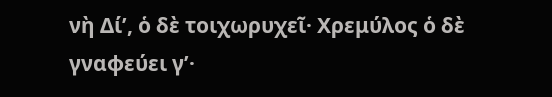νὴ Δίʼ, ὁ δὲ τοιχωρυχεῖ· Χρεμύλος ὁ δὲ γναφεύει γʼ·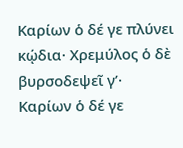Καρίων ὁ δέ γε πλύνει κῴδια· Χρεμύλος ὁ δὲ βυρσοδεψεῖ γʼ· Καρίων ὁ δέ γε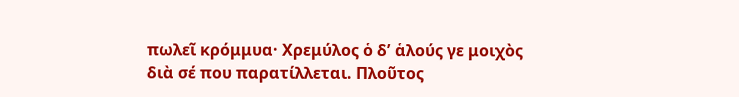πωλεῖ κρόμμυα· Χρεμύλος ὁ δʼ ἁλούς γε μοιχὸς διὰ σέ που παρατίλλεται. Πλοῦτος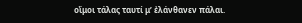οἴμοι τάλας ταυτί μʼ ἐλάνθανεν πάλαι.